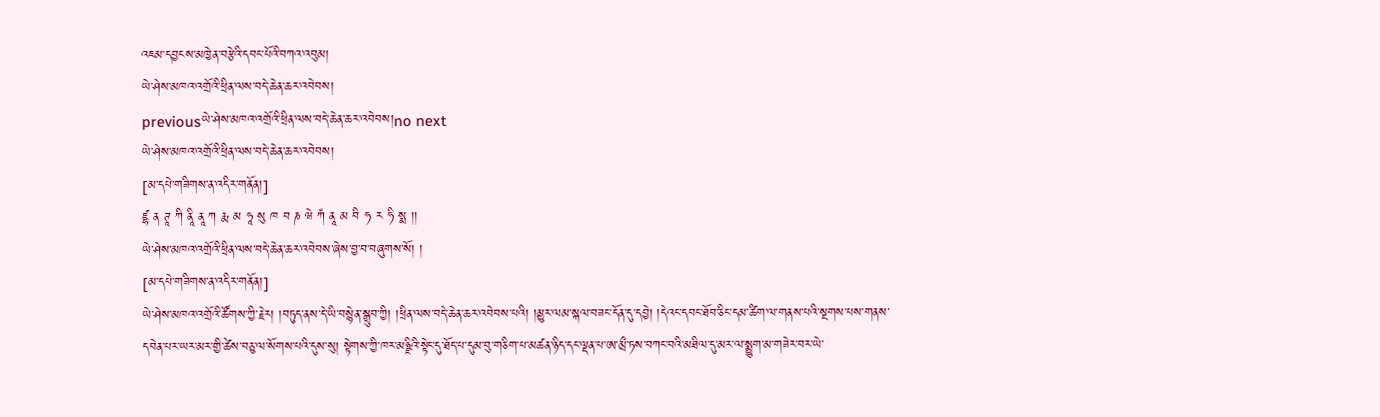འཇམ་དབྱངས་མཁྱེན་བརྩེའི་དབང་པོའི་བཀའ་འབུམ།
ཡེ་ཤེས་མཁའ་འགྲོའི་ཕྲིན་ལས་བདེ་ཆེན་ཆར་འབེབས།
previousཡེ་ཤེས་མཁའ་འགྲོའི་ཕྲིན་ལས་བདེ་ཆེན་ཆར་འབེབས།no next
ཡེ་ཤེས་མཁའ་འགྲོའི་ཕྲིན་ལས་བདེ་ཆེན་ཆར་འབེབས།
[མ་དཔེ་གཟིགས་ན་འདིར་གནོན།]
ཛྷ ན ཊཱ ཀི ནཱི ནཱ ཀ རྨ མ ཧཱ སུ ཁ བ ཎ ཝེ ཀཾ ནཱ མ བི ཧ ར ཧི སྨ །།
ཡེ་ཤེས་མཁའ་འགྲོའི་ཕྲིན་ལས་བདེ་ཆེན་ཆར་འབེབས་ཞེས་བྱ་བ་བཞུགས་སོ། །
[མ་དཔེ་གཟིགས་ན་འདིར་གནོན།]
ཡེ་ཤེས་མཁའ་འགྲོའི་ཚོགས་ཀྱི་རྗེར། །བཏུད་ནས་དེ་ཡི་བསྙེན་སྒྲུབ་ཀྱི། །ཕྲིན་ལས་བདེ་ཆེན་ཆར་འབེབས་པའི། །མྱུར་ལམ་སྐལ་བཟང་དོན་དུ་དབྱེ། །དེའང་དབང་ཐོབ་ཅིང་དམ་ཚིག་ལ་གནས་པའི་སྔགས་པས་གནས་དབེན་པར་ཡར་མར་གྱི་ཚེས་བཅུ་ལ་སོགས་པའི་དུས་སུ། སྟེགས་ཀྱི་ཁར་མཉྫིའི་སྟེང་དུ་ཐོད་པ་དུམ་བུ་གཅིག་པ་མཚན་ཉིད་དང་ལྡན་པ་ཨ་མྲྀ་ཏས་བཀང་བའི་མཐིལ་དུ་མར་ལ་སྨྱུག་མ་གཟེར་བར་ཡེ་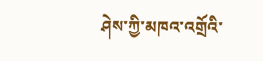ཤེས་ཀྱི་མཁའ་འགྲོའི་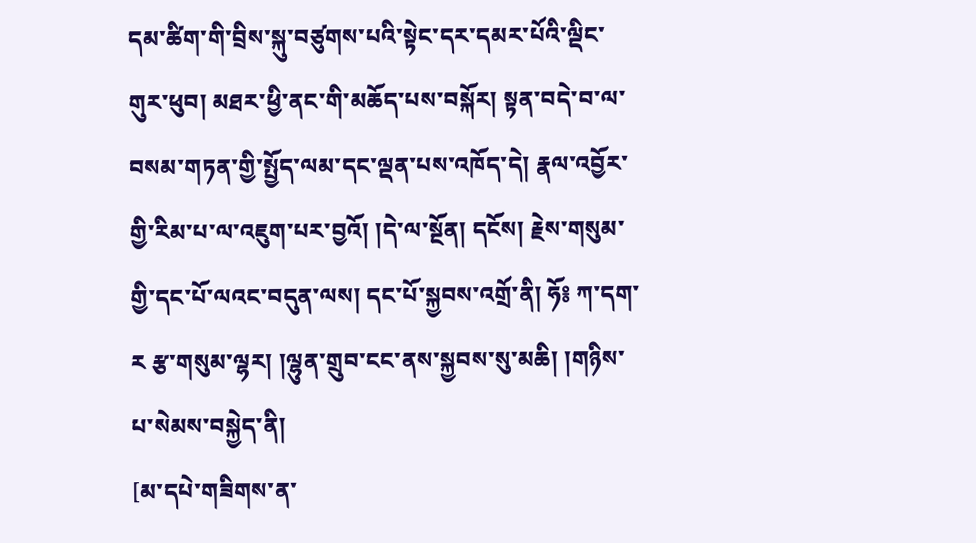དམ་ཚིག་གི་བྲིས་སྐུ་བཙུགས་པའི་སྟེང་དར་དམར་པོའི་ལྡིང་གུར་ཕུབ། མཐར་ཕྱི་ནང་གི་མཆོད་པས་བསྐོར། སྟན་བདེ་བ་ལ་བསམ་གཏན་གྱི་སྤྱོད་ལམ་དང་ལྡན་པས་འཁོད་དེ། རྣལ་འབྱོར་གྱི་རིམ་པ་ལ་འཇུག་པར་བྱའོ། །དེ་ལ་སྔོན། དངོས། རྗེས་གསུམ་གྱི་དང་པོ་ལའང་བདུན་ལས། དང་པོ་སྐྱབས་འགྲོ་ནི། ཧོ༔ ཀ་དག་ར རྩ་གསུམ་ལྷར། །ལྷུན་གྲུབ་ངང་ནས་སྐྱབས་སུ་མཆི། །གཉིས་པ་སེམས་བསྐྱེད་ནི།
[མ་དཔེ་གཟིགས་ན་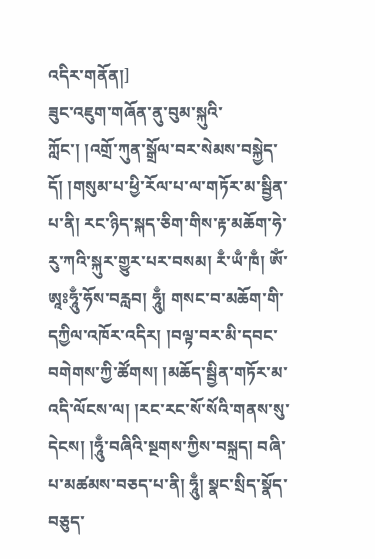འདིར་གནོན།]
ཟུང་འཇུག་གཞོན་ནུ་བུམ་སྐུའི་ཀློང་། །འགྲོ་ཀུན་སྒྲོལ་བར་སེམས་བསྐྱེད་དོ། །གསུམ་པ་ཕྱི་རོལ་པ་ལ་གཏོར་མ་སྦྱིན་པ་ནི། རང་ཉིད་སྐད་ཅིག་གིས་རྟ་མཆོག་ཧེ་རུ་ཀའི་སྐུར་གྱུར་པར་བསམ། རྃ་ཡྃ་ཁྃ། ཨོཾ་ཨཱཿཧཱུྃ་ཧོས་བརླབ། ཧཱུྃ། གསང་བ་མཆོག་གི་དཀྱིལ་འཁོར་འདིར། །བལྟ་བར་མི་དབང་བགེགས་ཀྱི་ཚོགས། །མཆོད་སྦྱིན་གཏོར་མ་འདི་ལོངས་ལ། །རང་རང་སོ་སོའི་གནས་སུ་དེངས། །ཧཱུྃ་བཞིའི་སྔགས་ཀྱིས་བསྐྲད། བཞི་པ་མཚམས་བཅད་པ་ནི། ཧཱུྃ། སྣང་སྲིད་སྣོད་བཅུད་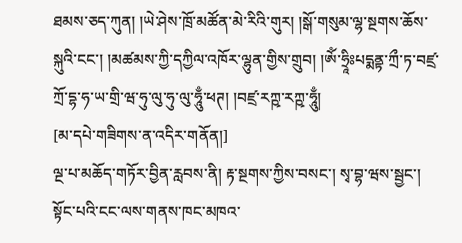ཐམས་ཅད་ཀུན། །ཡེ་ཤེས་ཁྲོ་མཚོན་མེ་རིའི་གུར། །སྒོ་གསུམ་ལྷ་སྔགས་ཆོས་སྐུའི་ངང་། །མཚམས་ཀྱི་དཀྱིལ་འཁོར་ལྷུན་གྱིས་གྲུབ། །ༀ་ཧྲཱིཿཔདྨནྟ་ཀྲྀ་ཏ་བཛྲ་ཀྲོ་དྷ་ཧ་ཡ་གྲི་ཝ་ཧུ་ལུ་ཧུ་ལུ་ཧཱུྃ་ཕཊ། །བཛྲ་རཀྵ་རཀྵ་ཧཱུྃ།
[མ་དཔེ་གཟིགས་ན་འདིར་གནོན།]
ལྔ་པ་མཆོད་གཏོར་བྱིན་རླབས་ནི། རྟ་སྔགས་ཀྱིས་བསང་། སྭ་བྷ་ཝས་སྦྱང་། སྟོང་པའི་ངང་ལས་གནས་ཁང་མཁའ་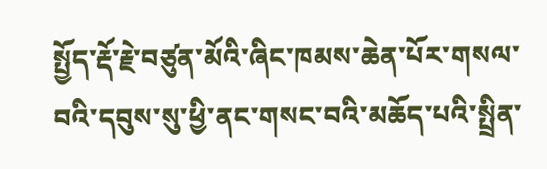སྤྱོད་རྡོ་རྗེ་བཙུན་མོའི་ཞིང་ཁམས་ཆེན་པོར་གསལ་བའི་དབུས་སུ་ཕྱི་ནང་གསང་བའི་མཆོད་པའི་སྤྲིན་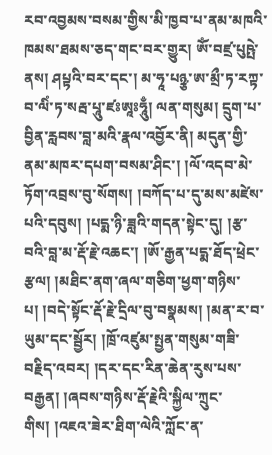རབ་འབྱམས་བསམ་གྱིས་མི་ཁྱབ་པ་ནམ་མཁའི་ཁམས་ཐམས་ཅད་གང་བར་གྱུར། ཨོཾ་བཛྲ་པུཥྤེ་ནས། ཤཔྟའི་བར་དང་། མ་ཧཱ་པཉྩ་ཨ་མྲྀ་ཏ་རཀྟ་བ་ལིཾ་ཏ་སརྦ་པཱུ་ཛཿཨཱཿཧཱུྃ། ལན་གསུམ། དྲུག་པ་བྱིན་རླབས་བླ་མའི་རྣལ་འབྱོར་ནི། མདུན་གྱི་ནམ་མཁར་དཔག་བསམ་ཤིང་། །ལོ་འདབ་མེ་ཏོག་འབྲས་བུ་སོགས། །བཀོད་པ་དུ་མས་མཛེས་པའི་དབུས། །པདྨ་ཉི་ཟླའི་གདན་སྟེང་དུ། །རྩ་བའི་བླ་མ་རྡོ་རྗེ་འཆང་། །ཨོ་རྒྱན་པདྨ་ཐོད་ཕྲེང་རྩལ། །མཐིང་ནག་ཞལ་གཅིག་ཕྱག་གཉིས་པ། །བདེ་སྟོང་རྡོ་རྗེ་དྲིལ་བུ་བསྣམས། །མན་ར་བ་ཡུམ་དང་སྦྱོར། །ཁྲོ་འཛུམ་སྤྱན་གསུམ་གཟི་བརྗིད་འབར། །དར་དང་རིན་ཆེན་རུས་པས་བརྒྱན། །ཞབས་གཉིས་རྡོ་རྗེའི་སྐྱིལ་ཀྲུང་གིས། །འཇའ་ཟེར་ཐིག་ལེའི་ཀློང་ན་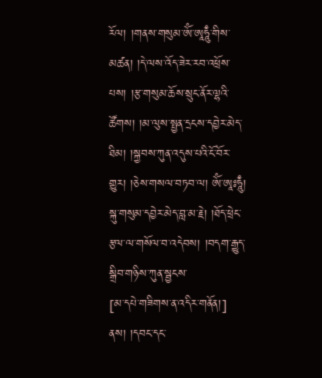རོལ། །གནས་གསུམ་ཨོཾ་ཨཱཧཱུྃ་གིས་མཚན། །དེ་ལས་འོད་ཟེར་རབ་འཕྲོས་པས། །རྩ་གསུམ་ཆོས་སྲུང་ནོར་ལྷའི་ཚོགས། །མ་ལུས་སྤྱན་དྲངས་དབྱེར་མེད་ཐིམ། །སྐྱབས་ཀུན་འདུས་པའི་ངོ་བོར་གྱུར། །ཅེས་གསལ་བཏབ་ལ། ཨོཾ་ཨཱཿཧཱུྃ། སྐུ་གསུམ་དབྱེར་མེད་བླ་མ་རྗེ། །ཐོད་ཕྲེང་རྩལ་ལ་གསོལ་བ་འདེབས། །བདག་རྒྱུད་སྒྲིབ་གཉིས་ཀུན་སྦྱངས་
[མ་དཔེ་གཟིགས་ན་འདིར་གནོན།]
ནས། །དབང་དང་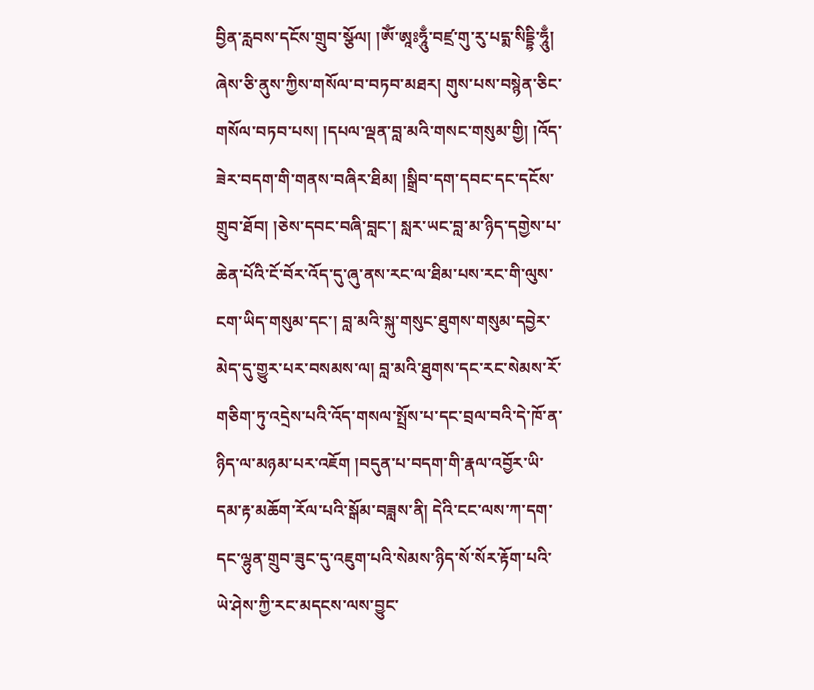བྱིན་རླབས་དངོས་གྲུབ་སྩོལ། །ཨོཾ་ཨཱཿཧཱུྃ་བཛྲ་གུ་རུ་པདྨ་སིདྡྷི་ཧཱུྃ། ཞེས་ཅི་ནུས་ཀྱིས་གསོལ་བ་བཏབ་མཐར། གུས་པས་བསྙེན་ཅིང་གསོལ་བཏབ་པས། །དཔལ་ལྡན་བླ་མའི་གསང་གསུམ་གྱི། །འོད་ཟེར་བདག་གི་གནས་བཞིར་ཐིམ། །སྒྲིབ་དག་དབང་དང་དངོས་གྲུབ་ཐོབ། །ཅེས་དབང་བཞི་བླང་། སླར་ཡང་བླ་མ་ཉིད་དགྱེས་པ་ཆེན་པོའི་ངོ་བོར་འོད་དུ་ཞུ་ནས་རང་ལ་ཐིམ་པས་རང་གི་ལུས་ངག་ཡིད་གསུམ་དང་། བླ་མའི་སྐུ་གསུང་ཐུགས་གསུམ་དབྱེར་མེད་དུ་གྱུར་པར་བསམས་ལ། བླ་མའི་ཐུགས་དང་རང་སེམས་རོ་གཅིག་ཏུ་འདྲེས་པའི་འོད་གསལ་སྤྲོས་པ་དང་བྲལ་བའི་དེ་ཁོ་ན་ཉིད་ལ་མཉམ་པར་འཇོག །བདུན་པ་བདག་གི་རྣལ་འབྱོར་ཡི་དམ་རྟ་མཆོག་རོལ་པའི་སྒོམ་བཟླས་ནི། དེའི་ངང་ལས་ཀ་དག་དང་ལྷུན་གྲུབ་ཟུང་དུ་འཇུག་པའི་སེམས་ཉིད་སོ་སོར་རྟོག་པའི་ཡེ་ཤེས་ཀྱི་རང་མདངས་ལས་བྱུང་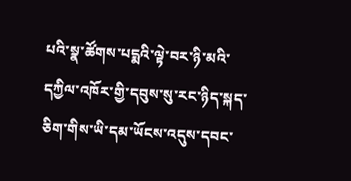པའི་སྣ་ཚོགས་པདྨའི་ལྟེ་བར་ཉི་མའི་དཀྱིལ་འཁོར་གྱི་དབུས་སུ་རང་ཉིད་སྐད་ཅིག་གིས་ཡི་དམ་ཡོངས་འདུས་དབང་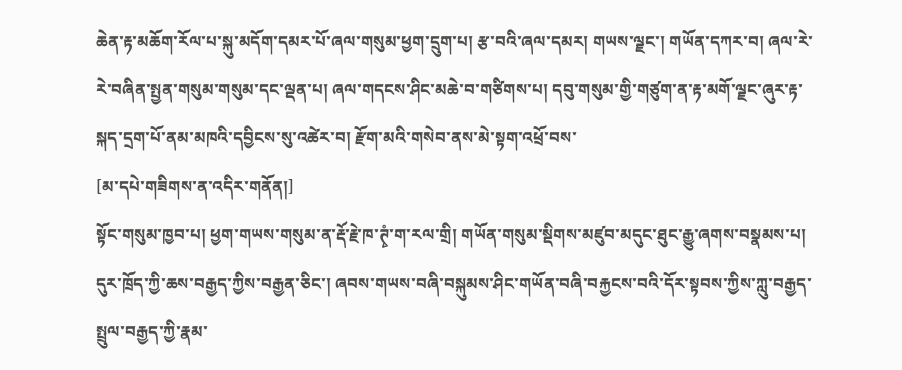ཆེན་རྟ་མཆོག་རོལ་པ་སྐུ་མདོག་དམར་པོ་ཞལ་གསུམ་ཕྱག་དྲུག་པ། རྩ་བའི་ཞལ་དམར། གཡས་ལྗང་། གཡོན་དཀར་བ། ཞལ་རེ་རེ་བཞིན་སྤྱན་གསུམ་གསུམ་དང་ལྡན་པ། ཞལ་གདངས་ཤིང་མཆེ་བ་གཙིགས་པ། དབུ་གསུམ་གྱི་གཙུག་ན་རྟ་མགོ་ལྗང་ཞུར་རྟ་སྐད་དྲག་པོ་ནམ་མཁའི་དབྱིངས་སུ་འཚེར་བ། རྫོག་མའི་གསེབ་ནས་མེ་སྟག་འཕྲོ་བས་
[མ་དཔེ་གཟིགས་ན་འདིར་གནོན།]
སྟོང་གསུམ་ཁྱབ་པ། ཕྱག་གཡས་གསུམ་ན་རྡོ་རྗེ་ཁ་ཊྭཾ་ག་རལ་གྲི། གཡོན་གསུམ་སྡིགས་མཛུབ་མདུང་ཐུང་རྒྱུ་ཞགས་བསྣམས་པ། དུར་ཁྲོད་ཀྱི་ཆས་བརྒྱད་ཀྱིས་བརྒྱན་ཅིང་། ཞབས་གཡས་བཞི་བསྐུམས་ཤིང་གཡོན་བཞི་བརྐྱངས་བའི་དོར་སྟབས་ཀྱིས་ཀླུ་བརྒྱད་སྤྲུལ་བརྒྱད་ཀྱི་རྣམ་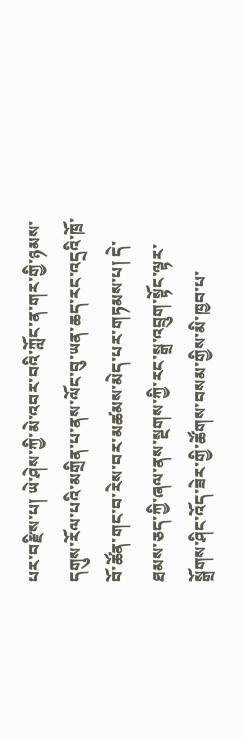པར་བརྫིས་པ། ཡེ་ཤེས་ཀྱི་མེ་འབར་བའི་ཀློང་ན་གར་གྱི་ཉམས་དགུས་རོལ་པའི་མགྲིན་པ་ནས་ལོང་བུ་ཡན་ཆད་རང་འདྲའི་ཁྲོ་བོ་ཚོན་གང་བ་རེས་བར་མཚམས་མེད་པར་གཏམས་པ། དེ་ཐམས་ཅད་ཀྱི་ཞལ་ནས་སྔགས་ཀྱི་རང་སྒྲ་འབྲུག་སྟོང་ལྟར་སྒྲོགས་ཤིང་འོད་ཟེར་གྱི་ཚོགས་བསམ་གྱིས་མི་ཁྱབ་པ་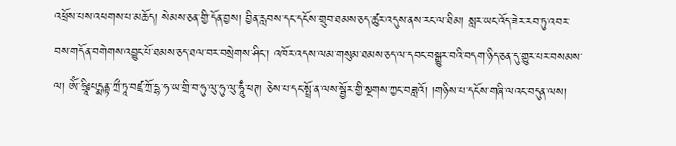འཕྲོས་པས་འཕགས་པ་མཆོད། སེམས་ཅན་གྱི་དོན་བྱས། བྱིན་རླབས་དང་དངོས་གྲུབ་ཐམས་ཅད་ཚུར་འདུས་ནས་རང་ལ་ཐིམ། སླར་ཡང་འོད་ཟེར་རབ་ཏུ་འབར་བས་གདོན་བགེགས་འབྱུང་པོ་ཐམས་ཅད་ཐལ་བར་བསྲེགས་ཤིང་། འཁོར་འདས་ལམ་གསུམ་ཐམས་ཅད་ལ་དབང་བསྒྱུར་བའི་བདག་ཉིད་ཅན་དུ་གྱུར་པར་བསམས་ལ། ཨོཾ་ཧྲཱིཿཔདྨནྟ་ཀྲྀ་ཏཱ་བཛྲ་ཀྲོ་དྷ་ཧ་ཡ་གྲི་བ་ཧུ་ལུ་ཧུ་ལུ་ཧཱུྃ་ཕཊ། ཅེས་པ་དང་སྤྲོ་ན་ལས་སྦྱོར་གྱི་སྔགས་ཀྱང་བཟླའོ། །གཉིས་པ་དངོས་གཞི་ལའང་བདུན་ལས།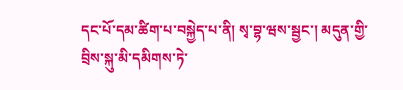དང་པོ་དམ་ཚིག་པ་བསྐྱེད་པ་ནི། སྭ་བྷ་ཝས་སྦྱང་། མདུན་གྱི་བྲིས་སྐུ་མི་དམིགས་ཏེ་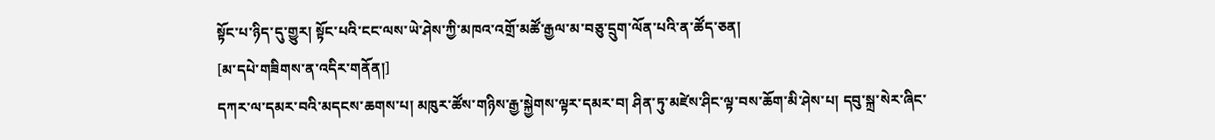སྟོང་པ་ཉིད་དུ་གྱུར། སྟོང་པའི་ངང་ལས་ཡེ་ཤེས་ཀྱི་མཁའ་འགྲོ་མཚོ་རྒྱལ་མ་བཅུ་དྲུག་ལོན་པའི་ན་ཚོད་ཅན།
[མ་དཔེ་གཟིགས་ན་འདིར་གནོན།]
དཀར་ལ་དམར་བའི་མདངས་ཆགས་པ། མཁུར་ཚོས་གཉིས་རྒྱ་སྐྱེགས་ལྟར་དམར་བ། ཤིན་ཏུ་མཛེས་ཤིང་ལྟ་བས་ཆོག་མི་ཤེས་པ། དབུ་སྐྲ་སེར་ཞིང་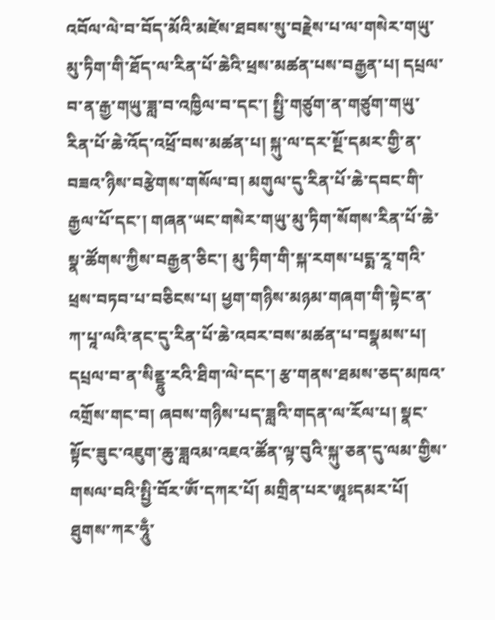འབོལ་ལེ་བ་བོད་མོའི་མཛེས་ཐབས་སུ་བརྗེས་པ་ལ་གསེར་གཡུ་མུ་ཏིག་གི་ཐོད་ལ་རིན་པོ་ཆེའི་ཕྲས་མཚན་པས་བརྒྱན་པ། དཔྲལ་བ་ན་རྒྱ་གཡུ་ཟླ་བ་འཁྱིལ་བ་དང་། སྤྱི་གཙུག་ན་གཙུག་གཡུ་རིན་པོ་ཆེ་འོད་འཕྲོ་བས་མཚན་པ། སྐུ་ལ་དར་སྔོ་དམར་གྱི་ན་བཟའ་ཉིས་བརྩེགས་གསོལ་བ། མགུལ་དུ་རིན་པོ་ཆེ་དབང་གི་རྒྱལ་པོ་དང་། གཞན་ཡང་གསེར་གཡུ་མུ་ཏིག་སོགས་རིན་པོ་ཆེ་སྣ་ཚོགས་ཀྱིས་བརྒྱན་ཅིང་། མུ་ཏིག་གི་སྐ་རགས་པདྨ་རཱ་གའི་ཕྲས་བཏབ་པ་བཅིངས་པ། ཕྱག་གཉིས་མཉམ་གཞག་གི་སྟེང་ན་ཀ་པཱ་ལའི་ནང་དུ་རིན་པོ་ཆེ་འབར་བས་མཚན་པ་བསྣམས་པ། དཔྲལ་བ་ན་སིནྡྷུ་རའི་ཐིག་ལེ་དང་། རྩ་གནས་ཐམས་ཅད་མཁའ་འགྲོས་གང་བ། ཞབས་གཉིས་པད་ཟླའི་གདན་ལ་རོལ་པ། སྣང་སྟོང་ཟུང་འཇུག་ཆུ་ཟླའམ་འཇའ་ཚོན་ལྟ་བུའི་སྐུ་ཅན་དུ་ལམ་གྱིས་གསལ་བའི་སྤྱི་བོར་ཨོཾ་དཀར་པོ། མགྲིན་པར་ཨཱཿདམར་པོ། ཐུགས་ཀར་ཧཱུྃ་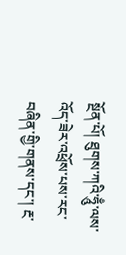སྔོན་པོ། ཐུགས་ཀའི་ཧཱུྃ་ལས་འོད་ཟེར་འཕྲོས་པས་རང་བཞིན་གྱི་གནས་དང་། རྔ་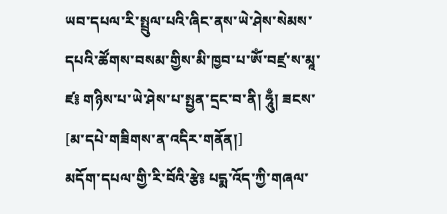ཡབ་དཔལ་རི་སྤྲུལ་པའི་ཞིང་ནས་ཡེ་ཤེས་སེམས་དཔའི་ཚོགས་བསམ་གྱིས་མི་ཁྱབ་པ་ཨོཾ་བཛྲ་ས་མཱ་ཛ༔ གཉིས་པ་ཡེ་ཤེས་པ་སྤྱན་དྲང་བ་ནི། ཧཱུྃ། ཟངས་
[མ་དཔེ་གཟིགས་ན་འདིར་གནོན།]
མདོག་དཔལ་གྱི་རི་བོའི་རྩེ༔ པདྨ་འོད་ཀྱི་གཞལ་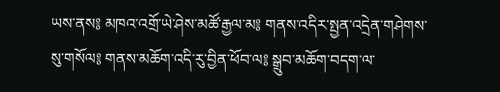ཡས་ནས༔ མཁའ་འགྲོ་ཡེ་ཤེས་མཚོ་རྒྱལ་མ༔ གནས་འདིར་སྤྱན་འདྲེན་གཤེགས་སུ་གསོལ༔ གནས་མཆོག་འདི་རུ་བྱིན་ཕོབ་ལ༔ སྒྲུབ་མཆོག་བདག་ལ་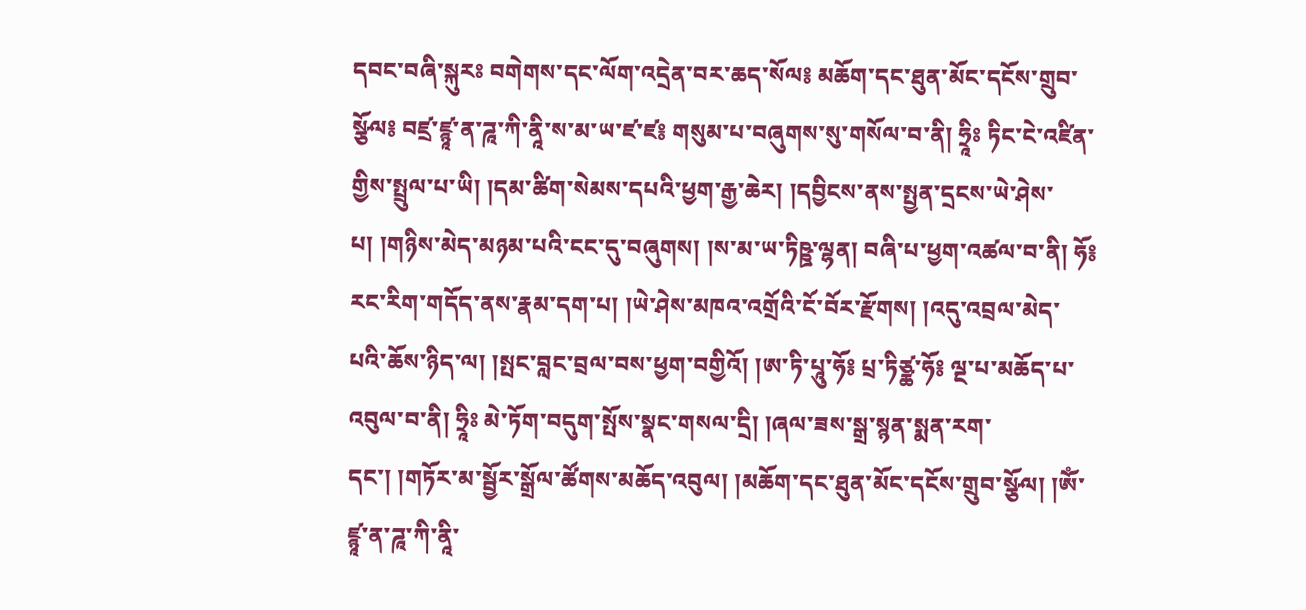དབང་བཞི་སྐུརཿ བགེགས་དང་ལོག་འདྲེན་བར་ཆད་སོལ༔ མཆོག་དང་ཐུན་མོང་དངོས་གྲུབ་སྩོལ༔ བཛྲ་ཛྙཱ་ན་ཌཱ་ཀི་ནཱི་ས་མ་ཡ་ཛ་ཛ༔ གསུམ་པ་བཞུགས་སུ་གསོལ་བ་ནི། ཧྲཱིཿ ཏིང་ངེ་འཛིན་གྱིས་སྤྲུལ་པ་ཡི། །དམ་ཚིག་སེམས་དཔའི་ཕྱག་རྒྱ་ཆེར། །དབྱིངས་ནས་སྤྱན་དྲངས་ཡེ་ཤེས་པ། །གཉིས་མེད་མཉམ་པའི་ངང་དུ་བཞུགས། །ས་མ་ཡ་ཏིཥྛ་ལྷན། བཞི་པ་ཕྱག་འཚལ་བ་ནི། ཧོ༔ རང་རིག་གདོད་ནས་རྣམ་དག་པ། །ཡེ་ཤེས་མཁའ་འགྲོའི་ངོ་བོར་རྫོགས། །འདུ་འབྲལ་མེད་པའི་ཆོས་ཉིད་ལ། །སྤང་བླང་བྲལ་བས་ཕྱག་བགྱིའོ། །ཨ་ཏི་པཱུ་ཧོ༔ པྲ་ཏིཙྪ་ཧོ༔ ལྔ་པ་མཆོད་པ་འབུལ་བ་ནི། ཧྲཱིཿ མེ་ཏོག་བདུག་སྤོས་སྣང་གསལ་དྲི། །ཞལ་ཟས་སྒྲ་སྙན་སྨན་རག་དང་། །གཏོར་མ་སྦྱོར་སྒྲོལ་ཚོགས་མཆོད་འབུལ། །མཆོག་དང་ཐུན་མོང་དངོས་གྲུབ་སྩོལ། །ཨོཾ་ཛྙཱ་ན་ཌཱ་ཀི་ནཱི་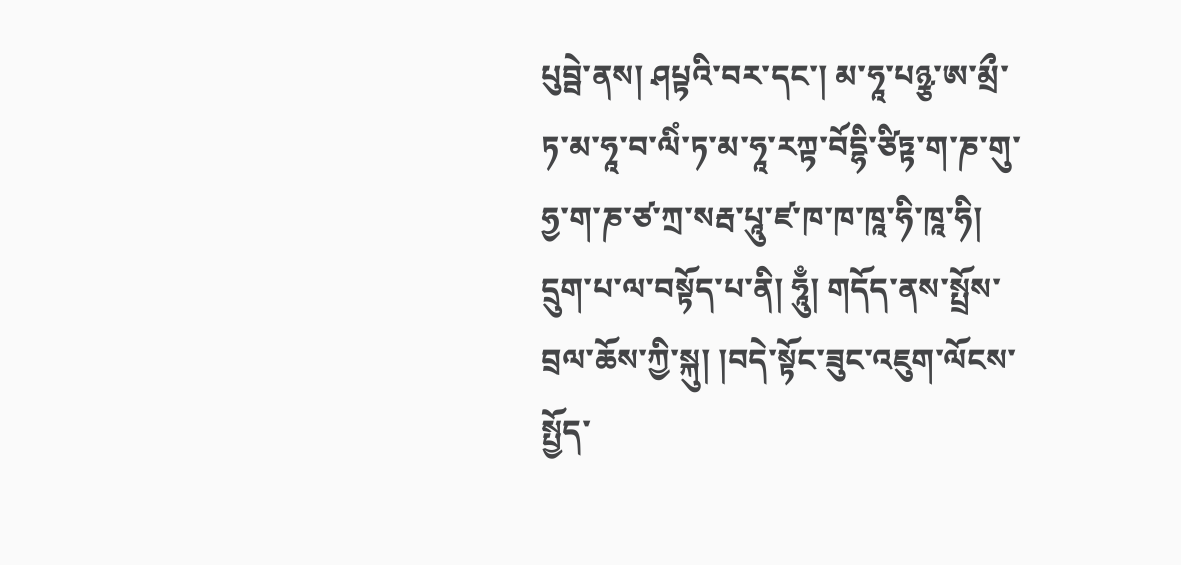པུབྦེ་ནས། ཤཔྟའི་བར་དང་། མ་ཧཱ་པཉྩ་ཨ་མྲྀ་ཏ་མ་ཧཱ་བ་ལིཾ་ཏ་མ་ཧཱ་རཀྟ་བོདྷི་ཙིཏྟ་ག་ཎ་གུ་ཧྱ་ག་ཎ་ཙ་ཀྲ་སརྦ་པཱུ་ཛ་ཁ་ཁ་ཁཱ་ཧི་ཁཱ་ཧི། དྲུག་པ་ལ་བསྟོད་པ་ནི། ཧཱུྃ། གདོད་ནས་སྤྲོས་བྲལ་ཆོས་ཀྱི་སྐུ། །བདེ་སྟོང་ཟུང་འཇུག་ལོངས་སྤྱོད་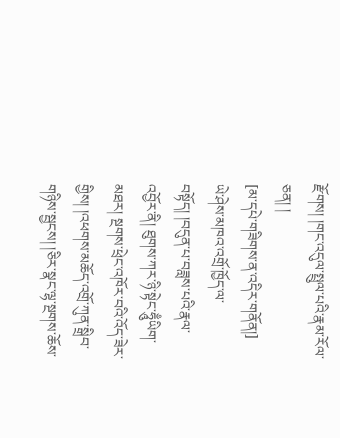རྫོགས། །གང་འདུལ་སྤྲུལ་པའི་རྣམ་རོལ་ཅན། །
[མ་དཔེ་གཟིགས་ན་འདིར་གནོན།]
ཡེ་ཤེས་མཁའ་འགྲོ་ཁྱོད་ལ་བསྟོད། །བདུན་པ་བཟླས་པའི་རྣལ་འབྱོར་ནི། ཐུགས་ཀར་ཉི་སྟེང་ཧཱུྃཡིག་མཐར། སྔགས་ཕྲེང་འཁོར་བའི་འོད་ཟེར་གྱིས། །འཕགས་མཆོད་འགྲོ་ཀུན་སྒྲིབ་གཉིས་སྦྱངས། །ཅིར་སྣང་ལྷ་སྔགས་ཆོས་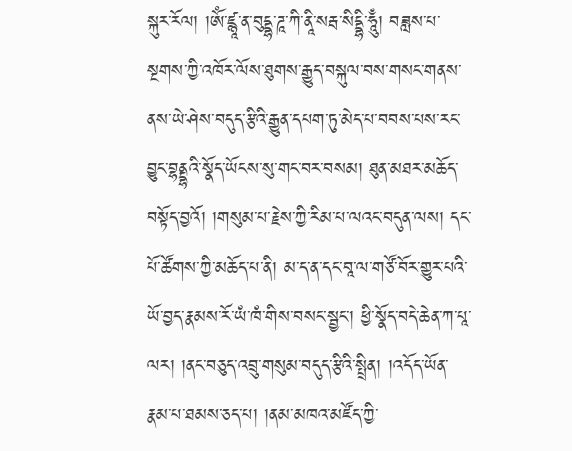སྐུར་རོལ། །ཨོཾ་ཛྙཱ་ན་བུདྡྷ་ཌཱ་ཀི་ནཱི་སརྦ་སིདྡྷི་ཧཱུྃ། བཟླས་པ་སྔགས་ཀྱི་འཁོར་ལོས་ཐུགས་རྒྱུད་བསྐུལ་བས་གསང་གནས་ནས་ཡེ་ཤེས་བདུད་རྩིའི་རྒྱུན་དཔག་ཏུ་མེད་པ་བབས་པས་རང་བྱུང་བྷནྡྷའི་སྣོད་ཡོངས་སུ་གང་བར་བསམ། ཐུན་མཐར་མཆོད་བསྟོད་བྱའོ། །གསུམ་པ་རྗེས་ཀྱི་རིམ་པ་ལའང་བདུན་ལས། དང་པོ་ཚོགས་ཀྱི་མཆོད་པ་ནི། མ་ད་ན་དང་བཱ་ལ་གཙོ་བོར་གྱུར་པའི་ཡོ་བྱད་རྣམས་རོ་ཡཾ་ཁཾ་གིས་བསང་སྦྱང་། ཕྱི་སྣོད་བདེ་ཆེན་ཀ་པཱ་ལར། །ནང་བཅུད་འབྲུ་གསུམ་བདུད་རྩིའི་སྤྲིན། །འདོད་ཡོན་རྣམ་པ་ཐམས་ཅད་པ། །ནམ་མཁའ་མཛོད་ཀྱི་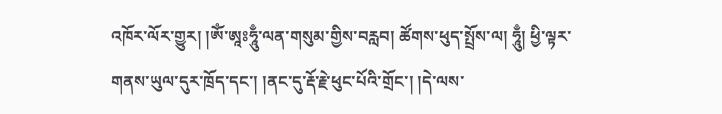འཁོར་ལོར་གྱུར། །ཨོཾ་ཨཱཿཧཱུྃ་ལན་གསུམ་གྱིས་བརླབ། ཚོགས་ཕུད་སྤྲོས་ལ། ཧཱུྃ། ཕྱི་ལྟར་གནས་ཡུལ་དུར་ཁྲོད་དང་། །ནང་དུ་རྡོ་རྗེ་ཕུང་པོའི་གྲོང་། །དེ་ལས་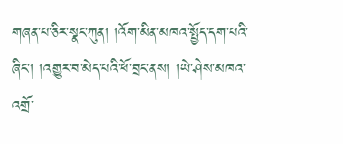གཞན་པ་ཅིར་སྣང་ཀུན། །འོག་མིན་མཁའ་སྤྱོད་དག་པའི་ཞིང་། །འགྱུར་བ་མེད་པའི་ཕོ་བྲང་ནས། །ཡེ་ཤེས་མཁའ་འགྲོ་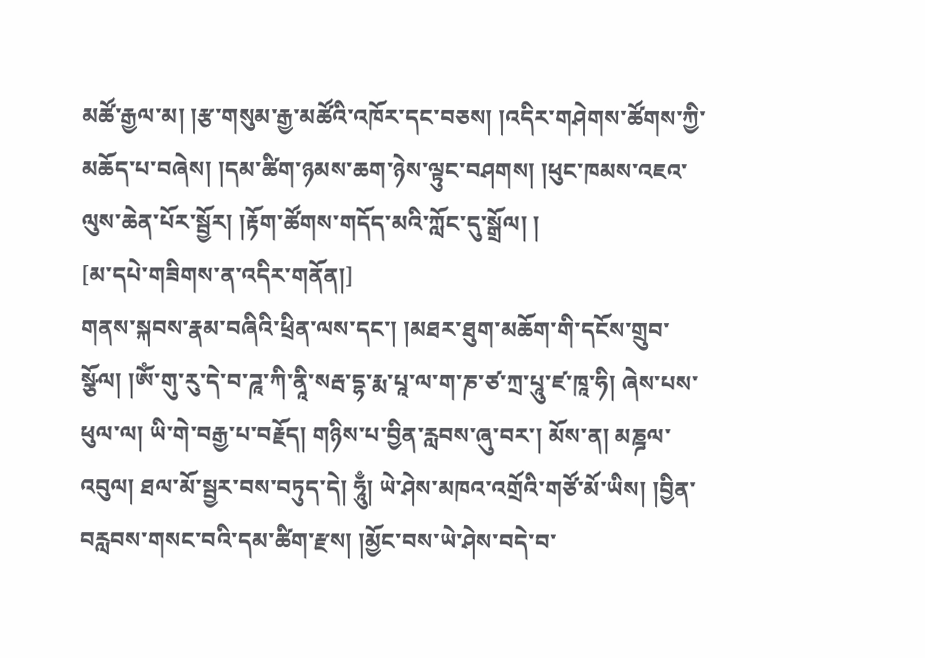མཚོ་རྒྱལ་མ། །རྩ་གསུམ་རྒྱ་མཚོའི་འཁོར་དང་བཅས། །འདིར་གཤེགས་ཚོགས་ཀྱི་མཆོད་པ་བཞེས། །དམ་ཚིག་ཉམས་ཆག་ཉེས་ལྟུང་བཤགས། །ཕུང་ཁམས་འཇའ་ལུས་ཆེན་པོར་སྦྱོར། །རྟོག་ཚོགས་གདོད་མའི་ཀློང་དུ་སྒྲོལ། །
[མ་དཔེ་གཟིགས་ན་འདིར་གནོན།]
གནས་སྐབས་རྣམ་བཞིའི་ཕྲིན་ལས་དང་། །མཐར་ཐུག་མཆོག་གི་དངོས་གྲུབ་སྩོལ། །ༀ་གུ་རུ་དེ་བ་ཌཱ་ཀི་ནཱི་སརྦ་དྷ་རྨ་པཱ་ལ་ག་ཎ་ཙ་ཀྲ་པཱུ་ཛ་ཁཱ་ཧི། ཞེས་པས་ཕུལ་ལ། ཡི་གེ་བརྒྱ་པ་བརྗོད། གཉིས་པ་བྱིན་རླབས་ཞུ་བར་། མོས་ན། མཎྜལ་འབུལ། ཐལ་མོ་སྦྱར་བས་བཏུད་དེ། ཧཱུྃ། ཡེ་ཤེས་མཁའ་འགྲོའི་གཙོ་མོ་ཡིས། །བྱིན་བརླབས་གསང་བའི་དམ་ཚིག་རྫས། །མྱོང་བས་ཡེ་ཤེས་བདེ་བ་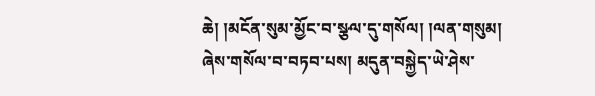ཆེ། །མངོན་སུམ་མྱོང་བ་སྩལ་དུ་གསོལ། །ལན་གསུམ། ཞེས་གསོལ་བ་བཏབ་པས། མདུན་བསྐྱེད་ཡེ་ཤེས་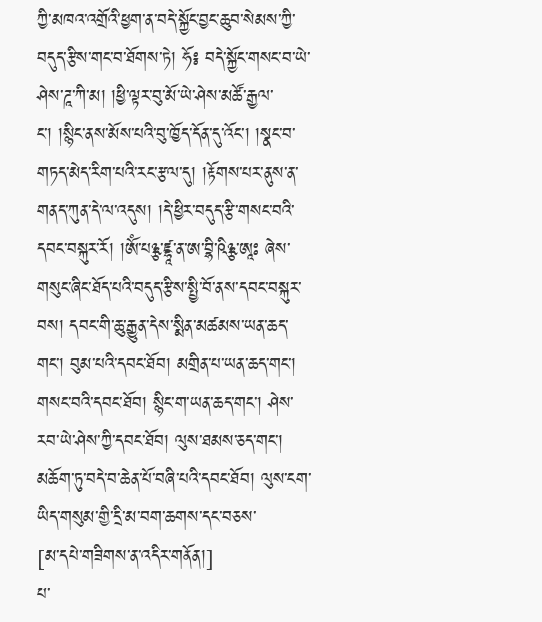ཀྱི་མཁའ་འགྲོའི་ཕྱག་ན་བདེ་སྐྱོང་བྱང་ཆུབ་སེམས་ཀྱི་བདུད་རྩིས་གང་བ་ཐོགས་ཏེ། ཧོ༔ བདེ་སྐྱོང་གསང་བ་ཡེ་ཤེས་ཌཱ་ཀི་མ། །ཕྱི་ལྟར་བུ་མོ་ཡེ་ཤེས་མཚོ་རྒྱལ་ང་། །སྙིང་ནས་མོས་པའི་བུ་ཁྱོད་དོན་དུ་འོང་། །སྣང་བ་གཏད་མེད་རིག་པའི་རང་རྩལ་དུ། །རྟོགས་པར་ནུས་ན་གནད་ཀུན་དེ་ལ་འདུས། །དེ་ཕྱིར་བདུད་རྩི་གསང་བའི་དབང་བསྐུར་རོ། །ཨོཾ་པཉྩ་ཛྷཱ་ན་ཨ་བྷི་ཥིཉྩ་ཨཱཿ ཞེས་གསུང་ཞིང་ཐོད་པའི་བདུད་རྩིས་སྤྱི་བོ་ནས་དབང་བསྐུར་བས། དབང་གི་ཆུ་རྒྱུན་དེས་སྨིན་མཚམས་ཡན་ཆད་གང་། བུམ་པའི་དབང་ཐོབ། མགྲིན་པ་ཡན་ཆད་གང་། གསང་བའི་དབང་ཐོབ། སྙིང་ག་ཡན་ཆད་གང་། ཤེས་རབ་ཡེ་ཤེས་ཀྱི་དབང་ཐོབ། ལུས་ཐམས་ཅད་གང་། མཆོག་ཏུ་བདེ་བ་ཆེན་པོ་བཞི་པའི་དབང་ཐོབ། ལུས་ངག་ཡིད་གསུམ་གྱི་དྲི་མ་བག་ཆགས་དང་བཅས་
[མ་དཔེ་གཟིགས་ན་འདིར་གནོན།]
པ་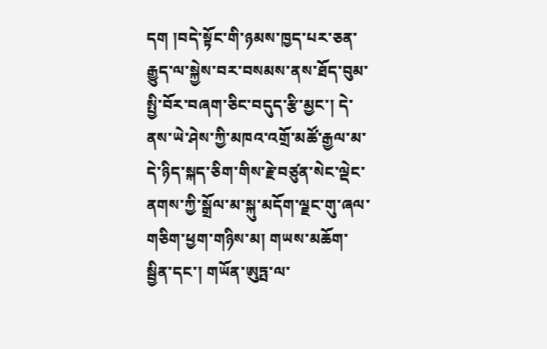དག །བདེ་སྟོང་གི་ཉམས་ཁྱད་པར་ཅན་རྒྱུད་ལ་སྐྱེས་བར་བསམས་ནས་ཐོད་བུམ་སྤྱི་བོར་བཞག་ཅིང་བདུད་རྩི་མྱང་། དེ་ནས་ཡེ་ཤེས་ཀྱི་མཁའ་འགྲོ་མཚོ་རྒྱལ་མ་དེ་ཉིད་སྐད་ཅིག་གིས་རྗེ་བཙུན་སེང་ལྡེང་ནགས་ཀྱི་སྒྲོལ་མ་སྐུ་མདོག་ལྗང་གུ་ཞལ་གཅིག་ཕྱག་གཉིས་མ། གཡས་མཆོག་སྦྱིན་དང་། གཡོན་ཨུཏྤ་ལ་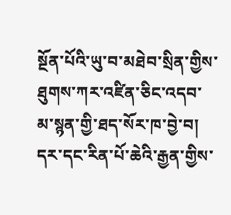སྔོན་པོའི་ཡུ་བ་མཐེབ་སྲིན་གྱིས་ཐུགས་ཀར་འཛིན་ཅིང་འདབ་མ་སྙན་གྱི་ཐད་སོར་ཁ་བྱེ་བ། དར་དང་རིན་པོ་ཆེའི་རྒྱན་གྱིས་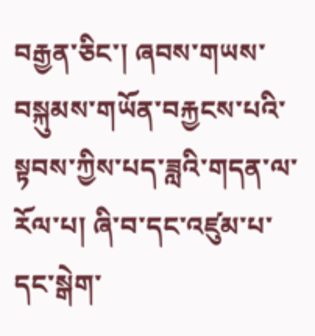བརྒྱན་ཅིང་། ཞབས་གཡས་བསྐུམས་གཡོན་བརྐྱངས་པའི་སྟབས་ཀྱིས་པད་ཟླའི་གདན་ལ་རོལ་པ། ཞི་བ་དང་འཛུམ་པ་དང་སྒེག་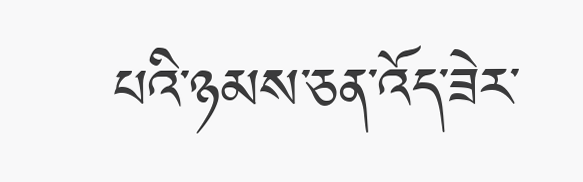པའི་ཉམས་ཅན་འོད་ཟེར་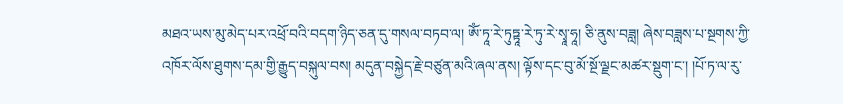མཐའ་ཡས་མུ་མེད་པར་འཕྲོ་བའི་བདག་ཉིད་ཅན་དུ་གསལ་བཏབ་ལ། ཨོཾ་ཏཱ་རེ་ཏུཏྟཱ་རེ་ཏུ་རེ་སྭཱ་ཧཱ། ཅི་ནུས་བཟླ། ཞེས་བཟླས་པ་སྔགས་ཀྱི་འཁོར་ལོས་ཐུགས་དམ་གྱི་རྒྱུད་བསྐུལ་བས། མདུན་བསྐྱེད་རྗེ་བཙུན་མའི་ཞལ་ནས། ལྟོས་དང་བུ་མོ་སྔོ་ལྗང་མཚར་སྡུག་ང་། །པོ་ཏ་ལ་རུ་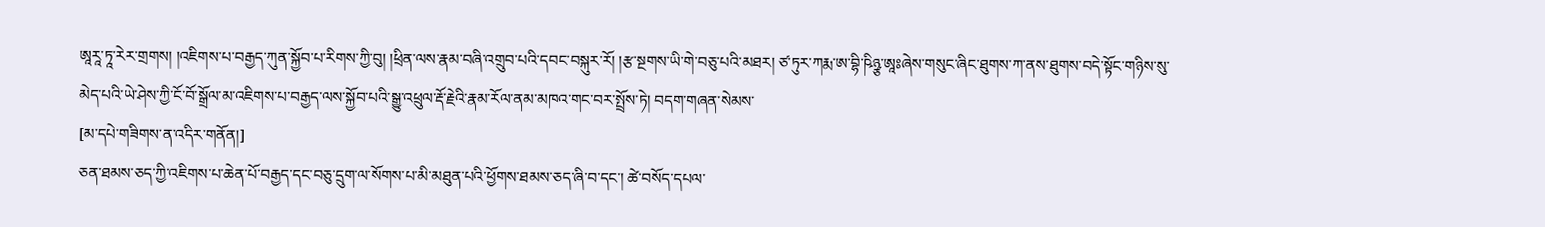ཨཱརཱ་ཏཱ་རེར་གྲགས། །འཇིགས་པ་བརྒྱད་ཀུན་སྐྱོབ་པ་རིགས་ཀྱི་བུ། །ཕྲིན་ལས་རྣམ་བཞི་འགྲུབ་པའི་དབང་བསྐུར་རོ། །རྩ་སྔགས་ཡི་གེ་བཅུ་པའི་མཐར། ཙ་ཏུར་ཀརྨ་ཨ་བྷི་ཥིཉྩ་ཨཱཿཞེས་གསུང་ཞིང་ཐུགས་ཀ་ནས་ཐུགས་བདེ་སྟོང་གཉིས་སུ་མེད་པའི་ཡེ་ཤེས་ཀྱི་ངོ་བོ་སྒྲོལ་མ་འཇིགས་པ་བརྒྱད་ལས་སྐྱོབ་པའི་སྒྱུ་འཕྲུལ་རྡོ་རྗེའི་རྣམ་རོལ་ནམ་མཁའ་གང་བར་སྤྲོས་ཏེ། བདག་གཞན་སེམས་
[མ་དཔེ་གཟིགས་ན་འདིར་གནོན།]
ཅན་ཐམས་ཅད་ཀྱི་འཇིགས་པ་ཆེན་པོ་བརྒྱད་དང་བཅུ་དྲུག་ལ་སོགས་པ་མི་མཐུན་པའི་ཕྱོགས་ཐམས་ཅད་ཞི་བ་དང་། ཚེ་བསོད་དཔལ་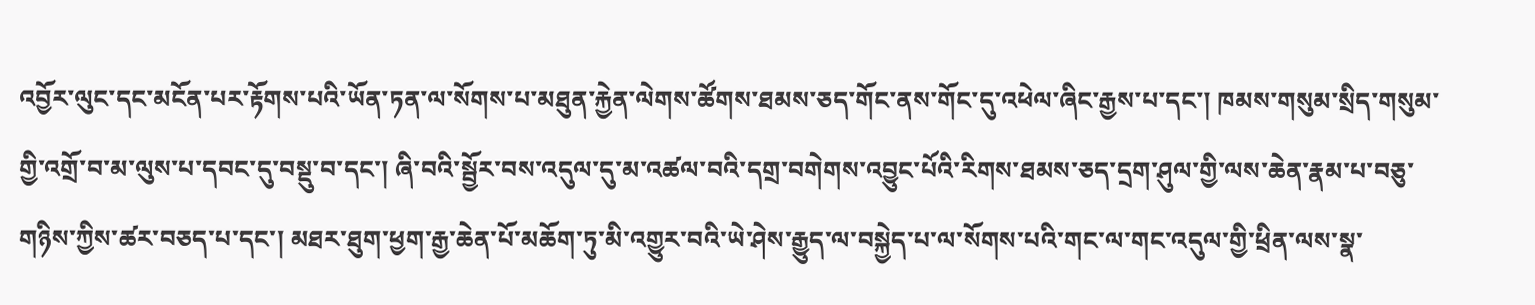འབྱོར་ལུང་དང་མངོན་པར་རྟོགས་པའི་ཡོན་ཏན་ལ་སོགས་པ་མཐུན་རྐྱེན་ལེགས་ཚོགས་ཐམས་ཅད་གོང་ནས་གོང་དུ་འཕེལ་ཞིང་རྒྱས་པ་དང་། ཁམས་གསུམ་སྲིད་གསུམ་གྱི་འགྲོ་བ་མ་ལུས་པ་དབང་དུ་བསྡུ་བ་དང་། ཞི་བའི་སྦྱོར་བས་འདུལ་དུ་མ་འཚལ་བའི་དགྲ་བགེགས་འབྱུང་པོའི་རིགས་ཐམས་ཅད་དྲག་ཤུལ་གྱི་ལས་ཆེན་རྣམ་པ་བཅུ་གཉིས་ཀྱིས་ཚར་བཅད་པ་དང་། མཐར་ཐུག་ཕྱག་རྒྱ་ཆེན་པོ་མཆོག་ཏུ་མི་འགྱུར་བའི་ཡེ་ཤེས་རྒྱུད་ལ་བསྐྱེད་པ་ལ་སོགས་པའི་གང་ལ་གང་འདུལ་གྱི་ཕྲིན་ལས་སྣ་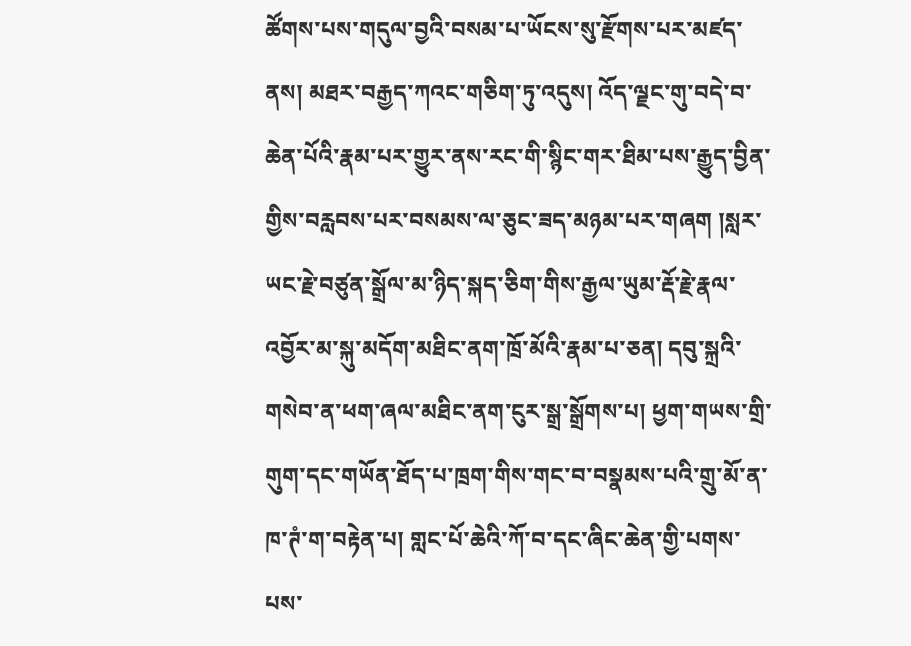ཚོགས་པས་གདུལ་བྱའི་བསམ་པ་ཡོངས་སུ་རྫོགས་པར་མཛད་ནས། མཐར་བརྒྱད་ཀའང་གཅིག་ཏུ་འདུས། འོད་ལྗང་གུ་བདེ་བ་ཆེན་པོའི་རྣམ་པར་གྱུར་ནས་རང་གི་སྙིང་གར་ཐིམ་པས་རྒྱུད་བྱིན་གྱིས་བརླབས་པར་བསམས་ལ་ཅུང་ཟད་མཉམ་པར་གཞག །སླར་ཡང་རྗེ་བཙུན་སྒྲོལ་མ་ཉིད་སྐད་ཅིག་གིས་རྒྱལ་ཡུམ་རྡོ་རྗེ་རྣལ་འབྱོར་མ་སྐུ་མདོག་མཐིང་ནག་ཁྲོ་མོའི་རྣམ་པ་ཅན། དབུ་སྐྲའི་གསེབ་ན་ཕག་ཞལ་མཐིང་ནག་ངུར་སྒྲ་སྒྲོགས་པ། ཕྱག་གཡས་གྲི་གུག་དང་གཡོན་ཐོད་པ་ཁྲག་གིས་གང་བ་བསྣམས་པའི་གྲུ་མོ་ན་ཁ་ཊཾ་ག་བརྟེན་པ། གླང་པོ་ཆེའི་ཀོ་བ་དང་ཞིང་ཆེན་གྱི་པགས་པས་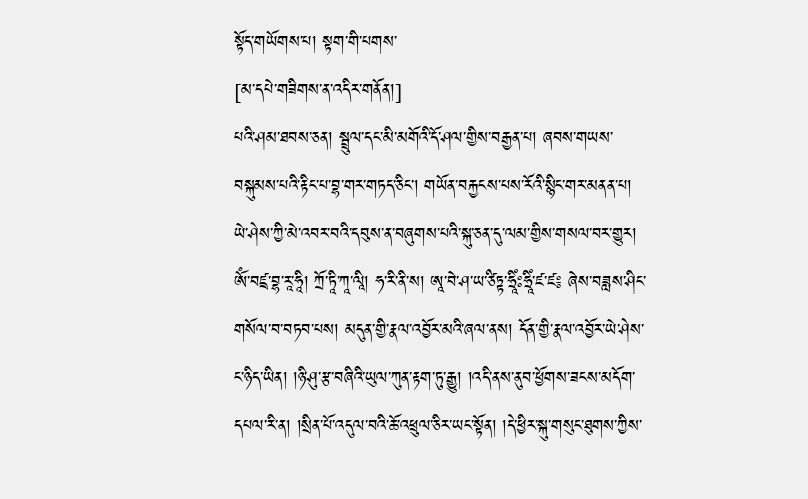སྟོད་གཡོགས་པ། སྟག་གི་པགས་
[མ་དཔེ་གཟིགས་ན་འདིར་གནོན།]
པའི་ཤམ་ཐབས་ཅན། སྦྲུལ་དང་མི་མགོའི་དོ་ཤལ་གྱིས་བརྒྱན་པ། ཞབས་གཡས་བསྐུམས་པའི་རྟིང་པ་བྷ་གར་གཏད་ཅིང་། གཡོན་བརྐྱངས་པས་རོའི་སྙིང་གར་མནན་པ། ཡེ་ཤེས་ཀྱི་མེ་འབར་བའི་དབུས་ན་བཞུགས་པའི་སྐུ་ཅན་དུ་ལམ་གྱིས་གསལ་བར་གྱུར། ཨོཾ་བཛྲ་བྷ་རཱ་ཧཱི། ཀྲོ་ཏཱི་ཀཱ་ལཱི། ཧ་རི་ནི་ས། ཨཱ་བེ་ཤ་ཡ་ཙིཏྟ་ཧྲཱིཾཿཧྲཱིཾ་ཛ་ཛ༔ ཞེས་བཟླས་ཤིང་གསོལ་བ་བཏབ་པས། མདུན་གྱི་རྣལ་འབྱོར་མའི་ཞལ་ནས། དོན་གྱི་རྣལ་འབྱོར་ཡེ་ཤེས་ང་ཉིད་ཡིན། །ཉི་ཤུ་རྩ་བཞིའི་ཡུལ་ཀུན་རྟག་ཏུ་རྒྱུ། །འདི་ནས་ནུབ་ཕྱོགས་ཟངས་མདོག་དཔལ་རི་ན། །སྲིན་པོ་འདུལ་བའི་ཆོ་འཕྲུལ་ཅིར་ཡང་སྟོན། །དེ་ཕྱིར་སྐུ་གསུང་ཐུགས་ཀྱིས་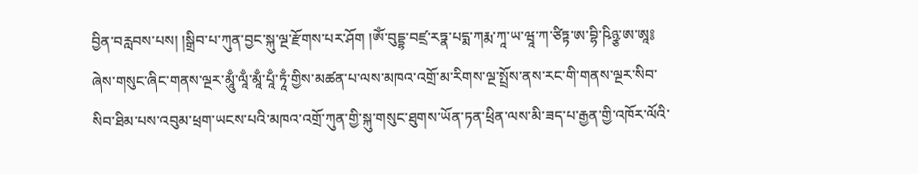བྱིན་བརླབས་པས། །སྒྲིབ་པ་ཀུན་བྱང་སྐུ་ལྔ་རྫོགས་པར་ཤོག །ཨོཾ་བུདྡྷ་བཛྲ་རཏྣ་པདྨ་ཀརྨ་ཀཱ་ཡ་ཝཱ་ཀ་ཙིཏྟ་ཨ་བྷི་ཥིཉྩ་ཨ་ཨཱ༔ ཞེས་གསུང་ཞིང་གནས་ལྔར་མཱུྃ་ལཱྃ་མཱྃ་པཱྃ་ཏཱྃ་གྱིས་མཚན་པ་ལས་མཁའ་འགྲོ་མ་རིགས་ལྔ་སྤྲོས་ནས་རང་གི་གནས་ལྔར་སིབ་སིབ་ཐིམ་པས་འབུམ་ཕྲག་ཡངས་པའི་མཁའ་འགྲོ་ཀུན་གྱི་སྐུ་གསུང་ཐུགས་ཡོན་ཏན་ཕྲིན་ལས་མི་ཟད་པ་རྒྱན་གྱི་འཁོར་ལོའི་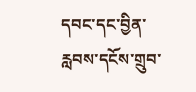དབང་དང་བྱིན་རླབས་དངོས་གྲུབ་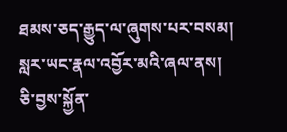ཐམས་ཅད་རྒྱུད་ལ་ཞུགས་པར་བསམ། སླར་ཡང་རྣལ་འབྱོར་མའི་ཞལ་ནས། ཅི་བྱས་སྐྱོན་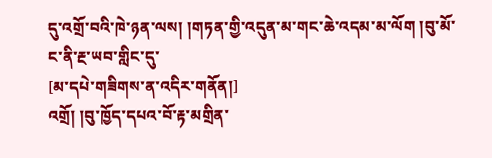དུ་འགྲོ་བའི་ཁེ་ཉན་ལས། །གཏན་གྱི་འདུན་མ་གང་ཆེ་འདམ་མ་ལོག །བུ་མོ་ང་ནི་རྔ་ཡབ་གླིང་དུ་
[མ་དཔེ་གཟིགས་ན་འདིར་གནོན།]
འགྲོ། །བུ་ཁྱོད་དཔའ་བོ་རྟ་མགྲིན་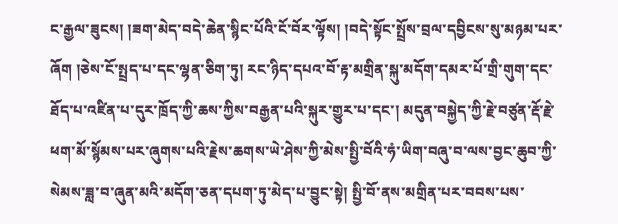ང་རྒྱལ་ཟུངས། །ཟག་མེད་བདེ་ཆེན་སྙིང་པོའི་ངོ་བོར་ལྟོས། །བདེ་སྟོང་སྤྲོས་བྲལ་དབྱིངས་སུ་མཉམ་པར་ཞོག །ཅེས་ངོ་སྤྲད་པ་དང་ལྷན་ཅིག་ཏུ། རང་ཉིད་དཔའ་བོ་རྟ་མགྲིན་སྐུ་མདོག་དམར་པོ་གྲི་གུག་དང་ཐོད་པ་འཛིན་པ་དུར་ཁྲོད་ཀྱི་ཆས་ཀྱིས་བརྒྱན་པའི་སྐུར་གྱུར་པ་དང་། མདུན་བསྐྱེད་ཀྱི་རྗེ་བཙུན་རྡོ་རྗེ་ཕག་མོ་སྙོམས་པར་ཞུགས་པའི་རྗེས་ཆགས་ཡེ་ཤེས་ཀྱི་མེས་སྤྱི་བོའི་ཧཾ་ཡིག་བཞུ་བ་ལས་བྱང་ཆུབ་ཀྱི་སེམས་ཟླ་བ་ཞུན་མའི་མདོག་ཅན་དཔག་ཏུ་མེད་པ་བྱུང་སྟེ། སྤྱི་བོ་ནས་མགྲིན་པར་བབས་པས་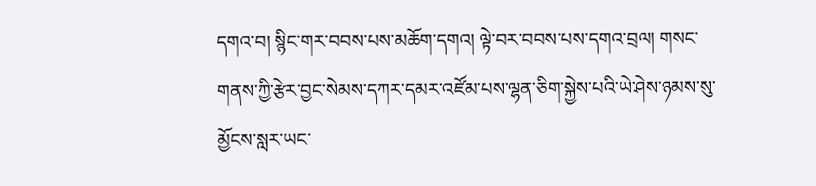དགའ་བ། སྙིང་གར་བབས་པས་མཆོག་དགའ། ལྟེ་བར་བབས་པས་དགའ་བྲལ། གསང་གནས་ཀྱི་རྩེར་བྱང་སེམས་དཀར་དམར་འཛོམ་པས་ལྷན་ཅིག་སྐྱེས་པའི་ཡེ་ཤེས་ཉམས་སུ་མྱོངས་སླར་ཡང་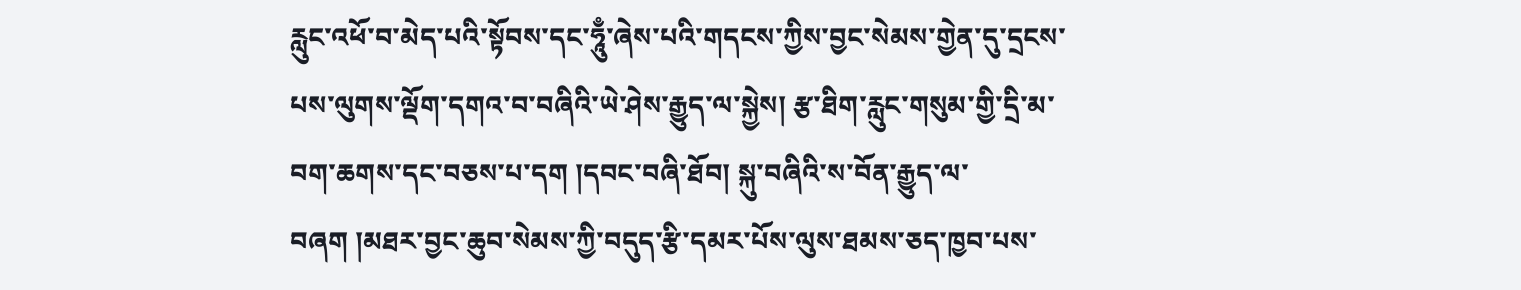རླུང་འཕོ་བ་མེད་པའི་སྟོབས་དང་ཧཱུྃ་ཞེས་པའི་གདངས་ཀྱིས་བྱང་སེམས་གྱེན་དུ་དྲངས་པས་ལུགས་ལྡོག་དགའ་བ་བཞིའི་ཡེ་ཤེས་རྒྱུད་ལ་སྐྱེས། རྩ་ཐིག་རླུང་གསུམ་གྱི་དྲི་མ་བག་ཆགས་དང་བཅས་པ་དག །དབང་བཞི་ཐོབ། སྐུ་བཞིའི་ས་བོན་རྒྱུད་ལ་བཞག །མཐར་བྱང་ཆུབ་སེམས་ཀྱི་བདུད་རྩི་དམར་པོས་ལུས་ཐམས་ཅད་ཁྱབ་པས་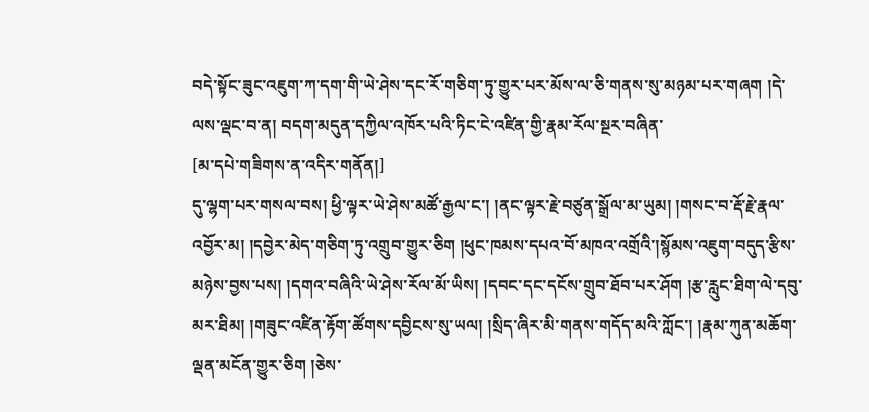བདེ་སྟོང་ཟུང་འཇུག་ཀ་དག་གི་ཡེ་ཤེས་དང་རོ་གཅིག་ཏུ་གྱུར་པར་མོས་ལ་ཅི་གནས་སུ་མཉམ་པར་གཞག །དེ་ལས་ལྡང་བ་ན། བདག་མདུན་དཀྱིལ་འཁོར་པའི་ཏིང་ངེ་འཛིན་གྱི་རྣམ་རོལ་སྔར་བཞིན་
[མ་དཔེ་གཟིགས་ན་འདིར་གནོན།]
དུ་ལྷག་པར་གསལ་བས། ཕྱི་ལྟར་ཡེ་ཤེས་མཚོ་རྒྱལ་ང་། །ནང་ལྟར་རྗེ་བཙུན་སྒྲོལ་མ་ཡུམ། །གསང་བ་རྡོ་རྗེ་རྣལ་འབྱོར་མ། །དབྱེར་མེད་གཅིག་ཏུ་འགྲུབ་གྱུར་ཅིག །ཕུང་ཁམས་དཔའ་བོ་མཁའ་འགྲོའི་།སྙོམས་འཇུག་བདུད་རྩིས་མཉེས་བྱས་པས། །དགའ་བཞིའི་ཡེ་ཤེས་རོལ་མོ་ཡིས། །དབང་དང་དངོས་གྲུབ་ཐོབ་པར་ཤོག །རྩ་རླུང་ཐིག་ལེ་དབུ་མར་ཐིམ། །གཟུང་འཛིན་རྟོག་ཚོགས་དབྱིངས་སུ་ཡལ། །སྲིད་ཞིར་མི་གནས་གདོད་མའི་ཀློང་། །རྣམ་ཀུན་མཆོག་ལྡན་མངོན་གྱུར་ཅིག །ཅེས་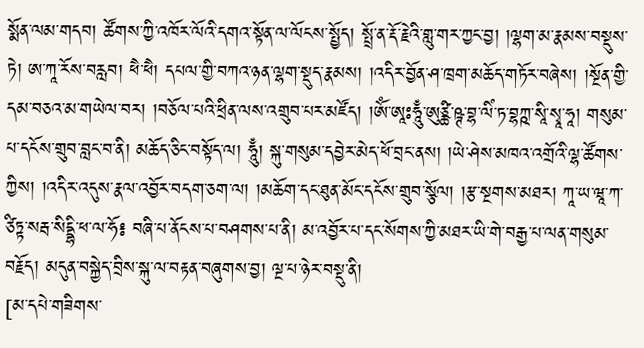སྨོན་ལམ་གདབ། ཚོགས་ཀྱི་འཁོར་ལོའི་དགའ་སྟོན་ལ་ལོངས་སྤྱོད། སྤྲོ་ན་རྡོ་རྗེའི་གླུ་གར་ཀྱང་བྱ། །ལྷག་མ་རྣམས་བསྡུས་ཏེ། ཨ་ཀཱ་རོས་བརླབ། ཕཻ་ཕཻ། དཔལ་གྱི་བཀའ་ཉན་ལྷག་སྡུད་རྣམས། །འདིར་བྱོན་ཤ་ཁྲག་མཆོད་གཏོར་བཞེས། །སྔོན་གྱི་དམ་བཅའ་མ་གཡེལ་བར། །བཅོལ་པའི་ཕྲིན་ལས་འགྲུབ་པར་མཛོད། །ཨོཾ་ཨཱཿཧཱུྃ་ཨུཙྪི་ཥྚ་བྷ་ལིཾ་ཏ་བྷཀྵ་སཱི་སྭཱ་ཧཱ། གསུམ་པ་དངོས་གྲུབ་བླང་བ་ནི། མཆོད་ཅིང་བསྟོད་ལ། ཧཱུྃ། སྐུ་གསུམ་དབྱེར་མེད་ཕོ་བྲང་ནས། །ཡེ་ཤེས་མཁའ་འགྲོའི་ལྷ་ཚོགས་ཀྱིས། །འདིར་འདུས་རྣལ་འབྱོར་བདག་ཅག་ལ། །མཆོག་དང་ཐུན་མོང་དངོས་གྲུབ་སྩོལ། །རྩ་སྔགས་མཐར། ཀཱ་ཡ་ཝཱ་ཀ་ཙིཏྟ་སརྦ་སིདྡྷི་ཕ་ལ་ཧོ༔ བཞི་པ་ནོངས་པ་བཤགས་པ་ནི། མ་འབྱོར་པ་དང་སོགས་ཀྱི་མཐར་ཡི་གེ་བརྒྱ་པ་ལན་གསུམ་བརྗོད། མདུན་བསྐྱེད་བྲིས་སྐུ་ལ་བརྟན་བཞུགས་བྱ། ལྔ་པ་ཉེར་བསྡུ་ནི།
[མ་དཔེ་གཟིགས་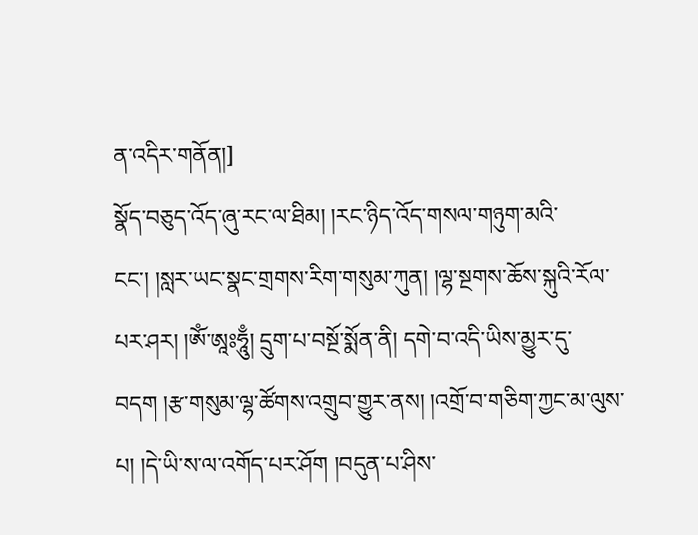ན་འདིར་གནོན།]
སྣོད་བཅུད་འོད་ཞུ་རང་ལ་ཐིམ། །རང་ཉིད་འོད་གསལ་གཉུག་མའི་ངང་། །སླར་ཡང་སྣང་གྲགས་རིག་གསུམ་ཀུན། །ལྷ་སྔགས་ཆོས་སྐུའི་རོལ་པར་ཤར། །ཨོཾ་ཨཱཿཧཱུྃ། དྲུག་པ་བསྔོ་སྨོན་ནི། དགེ་བ་འདི་ཡིས་མྱུར་དུ་བདག །རྩ་གསུམ་ལྷ་ཚོགས་འགྲུབ་གྱུར་ནས། །འགྲོ་བ་གཅིག་ཀྱང་མ་ལུས་པ། །དེ་ཡི་ས་ལ་འགོད་པར་ཤོག །བདུན་པ་ཤིས་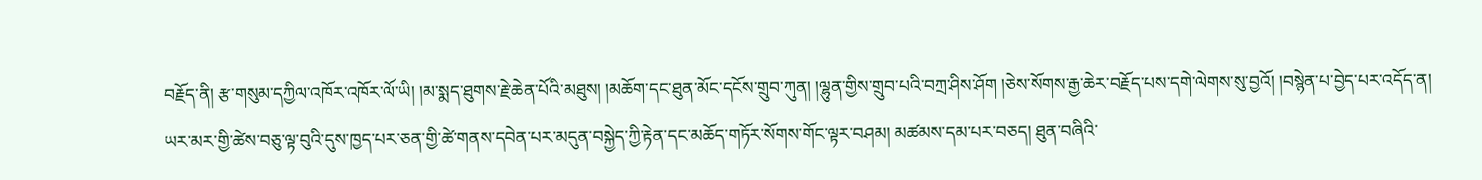བརྗོད་ནི། རྩ་གསུམ་དཀྱིལ་འཁོར་འཁོར་ལོ་ཡི། །མ་སྨད་ཐུགས་རྗེ་ཆེན་པོའི་མཐུས། །མཆོག་དང་ཐུན་མོང་དངོས་གྲུབ་ཀུན། །ལྷུན་གྱིས་གྲུབ་པའི་བཀྲ་ཤིས་ཤོག །ཅེས་སོགས་རྒྱ་ཆེར་བརྗོད་པས་དགེ་ལེགས་སུ་བྱའོ། །བསྙེན་པ་བྱེད་པར་འདོད་ན། ཡར་མར་གྱི་ཚེས་བཅུ་ལྟ་བུའི་དུས་ཁྱད་པར་ཅན་གྱི་ཚེ་གནས་དབེན་པར་མདུན་བསྐྱེད་ཀྱི་རྟེན་དང་མཆོད་གཏོར་སོགས་གོང་ལྟར་བཤམ། མཚམས་དམ་པར་བཅད། ཐུན་བཞིའི་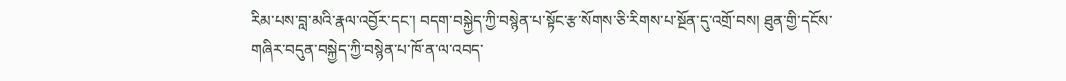རིམ་པས་བླ་མའི་རྣལ་འབྱོར་དང་། བདག་བསྐྱེད་ཀྱི་བསྙེན་པ་སྟོང་རྩ་སོགས་ཅི་རིགས་པ་སྔོན་དུ་འགྲོ་བས། ཐུན་གྱི་དངོས་གཞིར་བདུན་བསྐྱེད་ཀྱི་བསྙེན་པ་ཁོ་ན་ལ་འབད་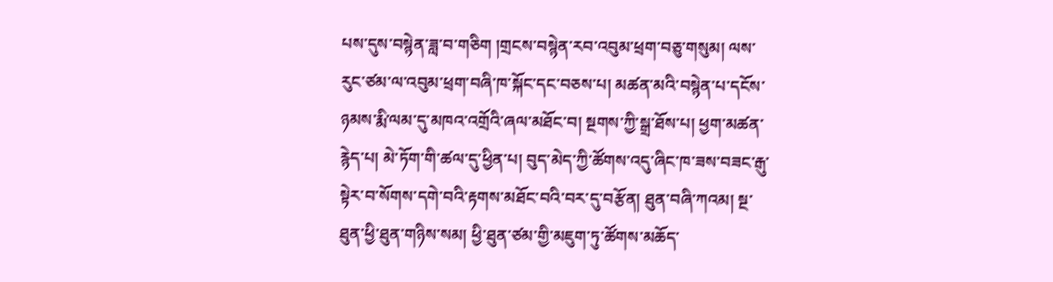པས་དུས་བསྙེན་ཟླ་བ་གཅིག །གྲངས་བསྙེན་རབ་འབུམ་ཕྲག་བཅུ་གསུམ། ལས་རུང་ཙམ་ལ་འབུམ་ཕྲག་བཞི་ཁ་སྐོང་དང་བཅས་པ། མཚན་མའི་བསྙེན་པ་དངོས་ཉམས་རྨི་ལམ་དུ་མཁའ་འགྲོའི་ཞལ་མཐོང་བ། སྔགས་ཀྱི་སྒྲ་ཐོས་པ། ཕྱག་མཚན་རྙེད་པ། མེ་ཏོག་གི་ཚལ་དུ་ཕྱིན་པ། བུད་མེད་ཀྱི་ཚོགས་འདུ་ཞིང་ཁ་ཟས་བཟང་རྒུ་སྟེར་བ་སོགས་དགེ་བའི་རྟགས་མཐོང་བའི་བར་དུ་བརྩོན། ཐུན་བཞི་ཀའམ། སྔ་ཐུན་ཕྱི་ཐུན་གཉིས་སམ། ཕྱི་ཐུན་ཙམ་གྱི་མཇུག་ཏུ་ཚོགས་མཆོད་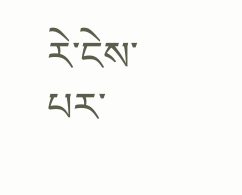རེ་ངེས་པར་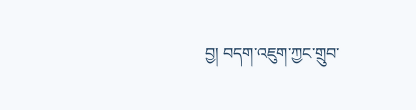བྱ། བདག་འཇུག་ཀྱང་གྲུབ་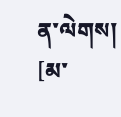ན་ལེགས།
[མ་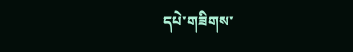དཔེ་གཟིགས་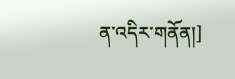ན་འདིར་གནོན།]